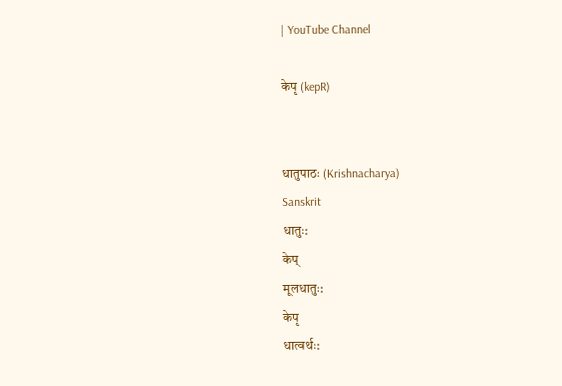| YouTube Channel

केपृ (kepR)


धातुपाठः (Krishnacharya)
Sanskrit
धातुः:
केप्
मूलधातुः:
केपृ
धात्वर्थः: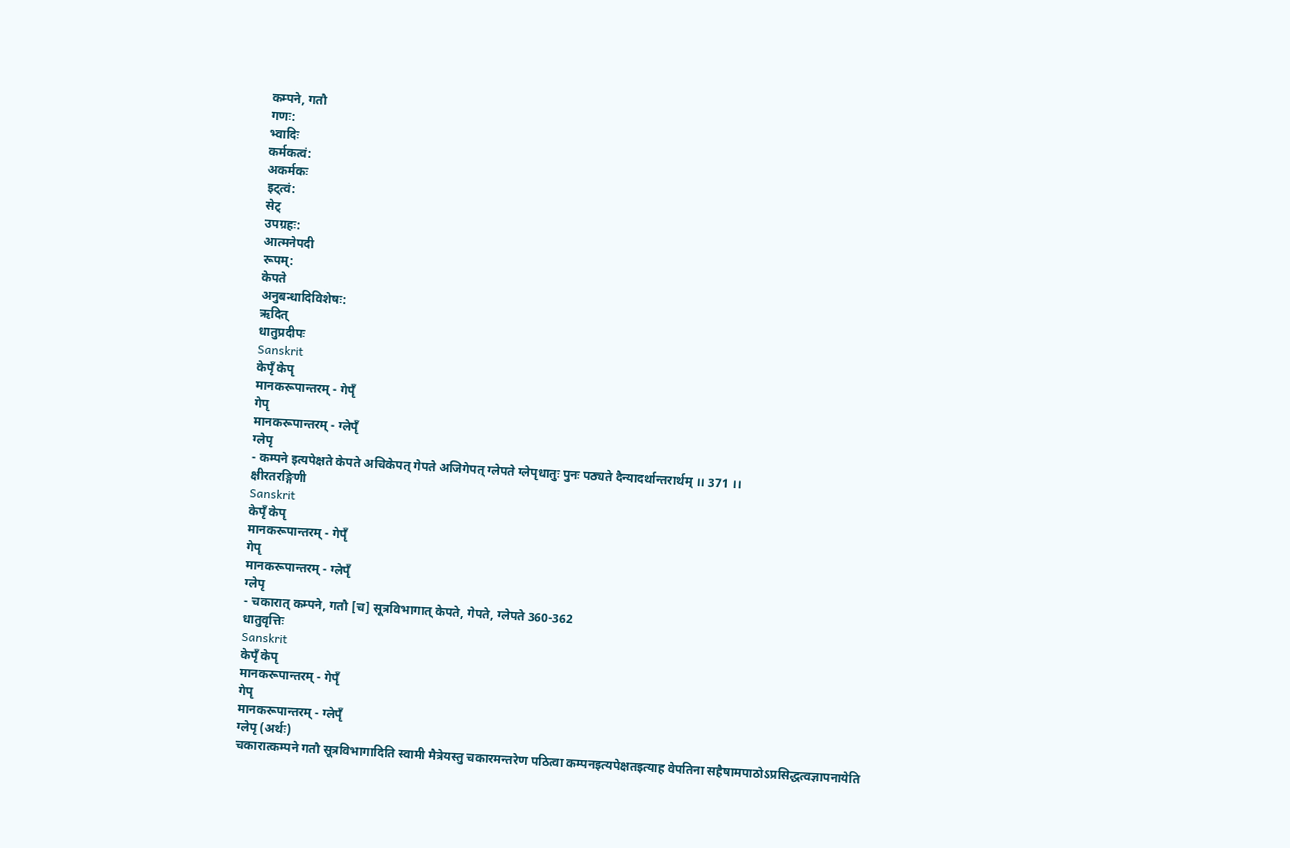कम्पने, गतौ
गणः:
भ्वादिः
कर्मकत्वं:
अकर्मकः
इट्त्वं:
सेट्
उपग्रहः:
आत्मनेपदी
रूपम्:
केपते
अनुबन्धादिविशेषः:
ऋदित्
धातुप्रदीपः
Sanskrit
केपृँ केपृ
मानकरूपान्तरम् - गेपृँ
गेपृ
मानकरूपान्तरम् - ग्लेपृँ
ग्लेपृ
- कम्पने इत्यपेक्षते केपते अचिकेपत् गेपते अजिगेपत् ग्लेपते ग्लेपृधातुः पुनः पठ्यते दैन्यादर्थान्तरार्थम् ।। 371 ।।
क्षीरतरङ्गिणी
Sanskrit
केपृँ केपृ
मानकरूपान्तरम् - गेपृँ
गेपृ
मानकरूपान्तरम् - ग्लेपृँ
ग्लेपृ
- चकारात् कम्पने, गतौ [च] सूत्रविभागात् केपते, गेपते, ग्लेपते 360-362
धातुवृत्तिः
Sanskrit
केपृँ केपृ
मानकरूपान्तरम् - गेपृँ
गेपृ
मानकरूपान्तरम् - ग्लेपृँ
ग्लेपृ (अर्थः)
चकारात्कम्पने गतौ सूत्रविभागादिति स्वामी मैत्रेयस्तु चकारमन्तरेण पठित्वा कम्पनइत्यपेक्षतइत्याह वेपतिना सहैषामपाठोऽप्रसिद्धत्वज्ञापनायेति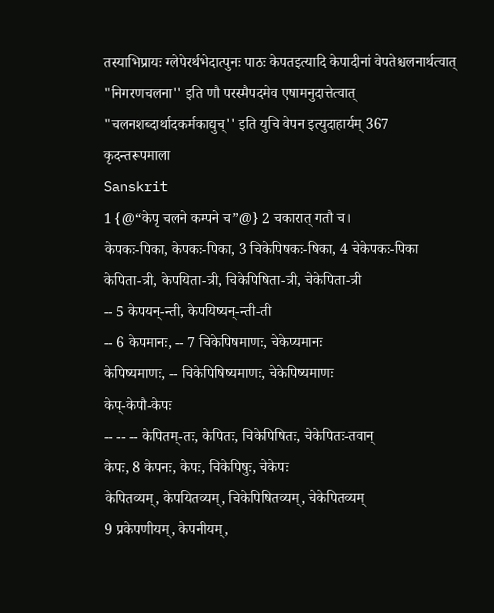तस्याभिप्रायः ग्लेपेरर्थभेदात्पुनः पाठः केपतइत्यादि केपादीनां वेपतेश्चलनार्थत्वात् "निगरणचलना'' इति णौ परस्मैपदमेव एषामनुदात्तेत्वात् "चलनशब्दार्थादकर्मकाद्युच्'' इति युचि वेपन इत्युदाहार्यम् 367
कृदन्तरूपमाला
Sanskrit
1 {@“केपृ चलने कम्पने च”@} 2 चकारात् गतौ च।
केपकः-पिका, केपकः-पिका, 3 चिकेपिषकः-षिका, 4 चेकेपकः-पिका
केपिता-त्री, केपयिता-त्री, चिकेपिषिता-त्री, चेकेपिता-त्री
-- 5 केपयन्-न्ती, केपयिष्यन्-न्ती-ती
-- 6 केपमानः, -- 7 चिकेपिषमाणः, चेकेप्यमानः
केपिष्यमाणः, -- चिकेपिषिष्यमाणः, चेकेपिष्यमाणः
केप्-केपौ-केपः
-- -- -- केपितम्-तः, केपितः, चिकेपिषितः, चेकेपितः-तवान्
केपः, 8 केपनः, केपः, चिकेपिषुः, चेकेपः
केपितव्यम्, केपयितव्यम्, चिकेपिषितव्यम्, चेकेपितव्यम्
9 प्रकेपणीयम्, केपनीयम्,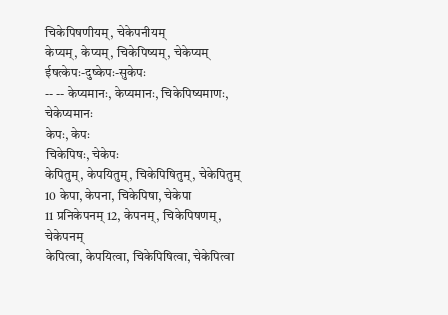चिकेपिषणीयम्, चेकेपनीयम्
केप्यम्, केप्यम्, चिकेपिष्यम्, चेकेप्यम्
ईषत्केपः-दुष्केपः-सुकेपः
-- -- केप्यमानः, केप्यमानः, चिकेपिष्यमाणः, चेकेप्यमानः
केपः, केपः
चिकेपिषः, चेकेपः
केपितुम्, केपयितुम्, चिकेपिषितुम्, चेकेपितुम्
10 केपा, केपना, चिकेपिषा, चेकेपा
11 प्रनिकेपनम् 12, केपनम्, चिकेपिषणम्, चेकेपनम्
केपित्वा, केपयित्वा, चिकेपिषित्वा, चेकेपित्वा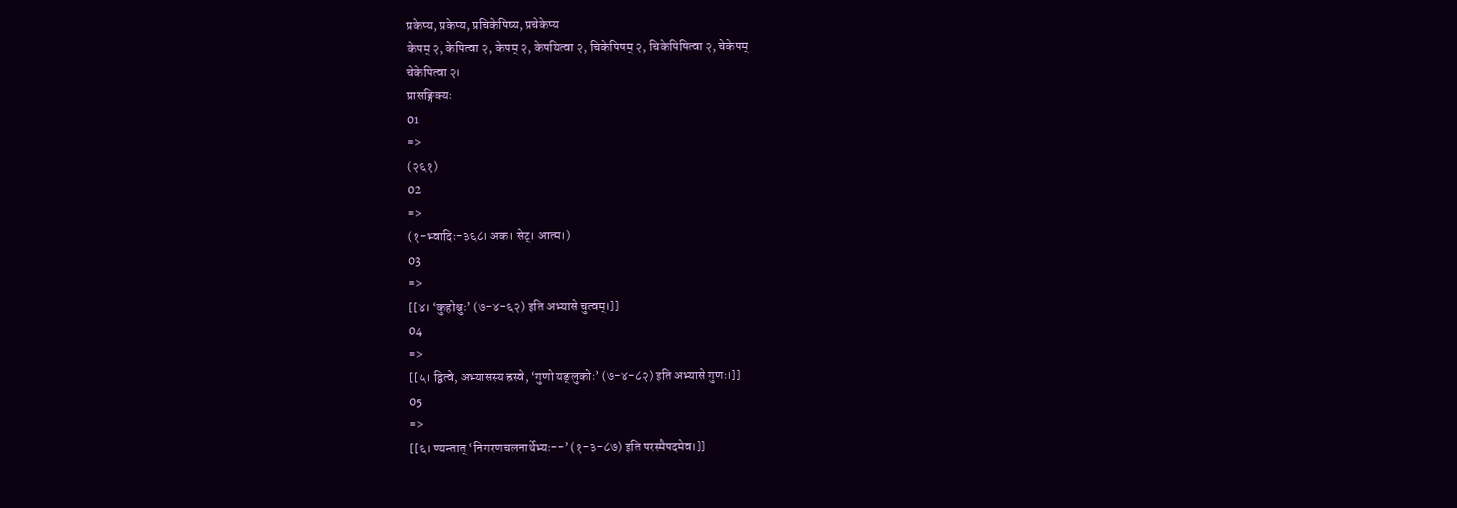प्रकेप्य, प्रकेप्य, प्रचिकेपिष्य, प्रचेकेप्य
केपम् २, केपित्वा २, केपम् २, केपयित्वा २, चिकेपिषम् २, चिकेपिषित्वा २, चेकेपम्
चेकेपित्वा २।
प्रासङ्गिक्यः
01
=>
(२६१)
02
=>
(१-भ्वादिः-३६८। अक। सेट्। आत्म।)
03
=>
[[४। ‘कुहोश्चुः’ (७-४-६२) इति अभ्यासे चुत्वम्।]]
04
=>
[[५। द्वित्वे, अभ्यासस्य ह्रस्वे, ‘गुणो यङ्लुकोः’ (७-४-८२) इति अभ्यासे गुणः।]]
05
=>
[[६। ण्यन्तात् ‘निगरणचलनार्थेभ्यः--’ (१-३-८७) इति परस्मैपदमेव।]]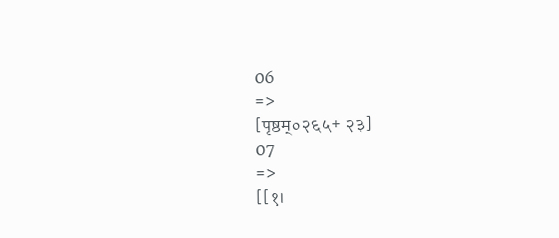06
=>
[पृष्ठम्०२६५+ २३]
07
=>
[[१।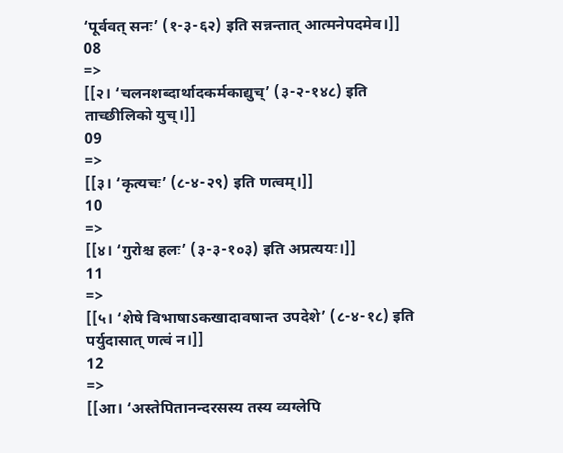‘पूर्ववत् सनः’ (१-३-६२) इति सन्नन्तात् आत्मनेपदमेव।]]
08
=>
[[२। ‘चलनशब्दार्थादकर्मकाद्युच्’ (३-२-१४८) इति ताच्छीलिको युच्।]]
09
=>
[[३। ‘कृत्यचः’ (८-४-२९) इति णत्वम्।]]
10
=>
[[४। ‘गुरोश्च हलः’ (३-३-१०३) इति अप्रत्ययः।]]
11
=>
[[५। ‘शेषे विभाषाऽकखादावषान्त उपदेशे’ (८-४-१८) इति पर्युदासात् णत्वं न।]]
12
=>
[[आ। ‘अस्तेपितानन्दरसस्य तस्य व्यग्लेपि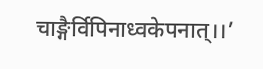चाङ्गैर्विपिनाध्वकेपनात्।।’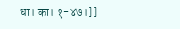धा। का। १-४७।]]